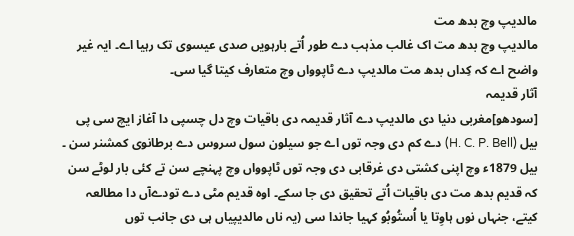مالدیپ وچ بدھ مت
مالدیپ وچ بدھ مت اک غالب مذہب دے طور اُتے بارہويں صدی عیسوی تک رہیا اے۔ ایہ غیر واضح اے کہ کِداں بدھ مت مالدیپ دے ٹاپوواں وچ متعارف کیتا گیا سی۔
آثار قدیمہ
[سودھو]مغربی دنیا دی مالدیپ دے آثار قدیمہ دی باقیات وچ دل چسپی دا آغاز ایچ سی پی بیل (H. C. P. Bell) دے کم دی وجہ توں اے جو سیلون سول سروس دے برطانوی کمشنر سن ۔ بیل 1879ء وچ اپنی کشتی دی غرقابی دی وجہ توں ٹاپوواں وچ پہنچے سن تے کئی بار لوٹے سن کہ قدیم بدھ مت دی باقیات اُتے تحقیق دی جا سکے۔ اوہ قدیم مٹی دے تودےآں دا مطالعہ کیتے، جنہاں نوں ہاوِتا یا اُستُوبُو کہیا جاندا سی (یہ ناں مالدیپیاں ہی دی جانب توں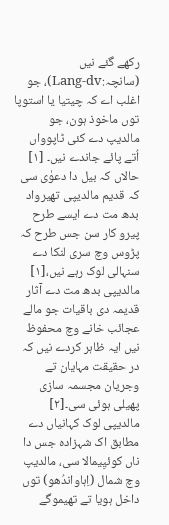رکھے گئے نيں (سانچہ:Lang-dv)، جو اغلب اے کہ چیتیا یا استوپا توں ماخوذ ہون، جو مالدیپ دے کئی ٹاپوواں اُتے پائے جاندے نيں۔ [۱]
حالاں کہ بیل دا دعوٰی سی کہ قدیم مالدیپی تھیرواد بدھ مت دے ايسے طرح پیرو کار سن جس طرح کہ پڑوس وچ سری لنکا دے سنہالی لوک رہے نيں،[۱] مالدیپی بدھ مت دے آثار قدیمہ دی باقیات جو مالے عجائب خانے وچ محفوظ نيں ایہ ظاہر کردے نيں کہ در حقیقت مہایان تے وجریان مجسمہ سازی پھیلی ہوئی سی۔[۲]
مالدیپی لوک کہانیاں دے مطابق اک شہزادہ جس دا ناں کوئیِیمالا سی، مالدیپ وچ شمال (اِہاواندُھو) توں داخل ہويا تے تھیموگے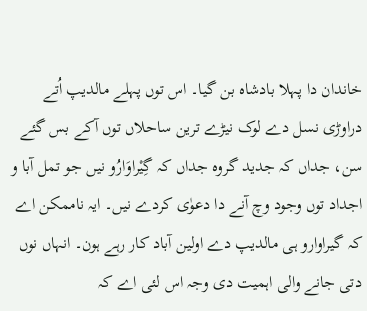خاندان دا پہلا بادشاہ بن گیا۔ اس توں پہلے مالدیپ اُتے دراوڑی نسل دے لوک نیڑے ترین ساحلاں توں آکے بس گئے سن، جداں کہ جدید گروہ جداں کہ گِیْراوَارُو نيں جو تمل آبا و اجداد توں وجود وچ آنے دا دعوٰی کردے نيں۔ ایہ ناممکن اے کہ گیراوارو ہی مالدیپ دے اولین آباد کار رہے ہون۔ انہاں نوں دتی جانے والی اہمیت دی وجہ اس لئی اے کہ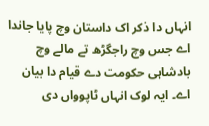انہاں دا ذکر اک داستان وچ پایا جاندا اے جس وچ راجگڑھ تے مالے وچ بادشاہی حکومت دے قیام دا بیان اے۔ ایہ لوک انہاں ٹاپوواں دی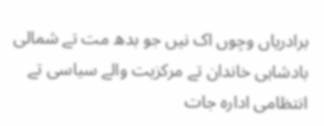برادریاں وچوں اک نيں جو بدھ مت تے شمالی بادشاہی خاندان تے مرکزیت والے سیاسی تے انتظامی ادارہ جات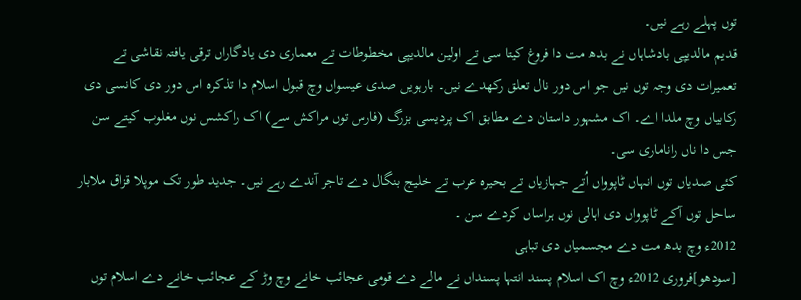توں پہلے رہے نيں۔
قدیم مالدیپی بادشاہاں نے بدھ مت دا فروغ کیتا سی تے اولین مالدیپی مخطوطات تے معماری دی یادگاراں ترقی یافتہ نقاشی تے تعمیرات دی وجہ توں نيں جو اس دور نال تعلق رکھدے نيں۔ بارہويں صدی عیسواں وچ قبول اسلام دا تذکرہ اس دور دی کانسی دی رکابیاں وچ ملدا اے۔ اک مشہور داستان دے مطابق اک پردیسی بزرگ (فارس توں مراکش سے) اک راکشس نوں مغلوب کیتے سن جس دا ناں راناماری سی۔
کئی صدیاں توں انہاں ٹاپوواں اُتے جہازیاں تے بحیرہ عرب تے خلیج بنگال دے تاجر آندے رہے نيں۔ جدید طور تک موپلا قزاق ملابار ساحل توں آکے ٹاپوواں دی اہالی نوں ہراساں کردے سن ۔
2012ء وچ بدھ مت دے مجسمیاں دی تباہی
[سودھو]فروری 2012ء وچ اک اسلام پسند انتہا پسنداں نے مالے دے قومی عجائب خانے وچ وڑ کے عجائب خانے دے اسلام توں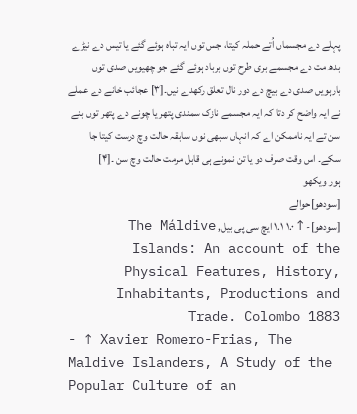پہلے دے مجسماں اُتے حملہ کيتا، جس توں ایہ تباہ ہوئے گئے یا تیس دے نیڑے بدھ مت دے مجسمے بری طرح توں برباد ہوئے گئے جو چھیويں صدی توں بارہويں صدی دے بیچ دے دور نال تعلق رکھدے نيں۔[۳] عجائب خانے دے عملے نے ایہ واضح کر دتا کہ ایہ مجسمے نازک سمندی پتھر یا چونے دے پتھر توں بنے سن تے ایہ ناممکن اے کہ انہاں سبھی نوں سابقہ حالت وچ درست کیتا جا سکے۔ اس وقت صرف دو یا تن نمونے ہی قابل مرمت حالت وچ سن ۔[۴]
ہور ویکھو
[سودھو]حوالے
[سودھو]- ↑ ۱.۰ ۱.۱ ایچ سی پی بیل, The Máldive Islands: An account of the Physical Features, History, Inhabitants, Productions and Trade. Colombo 1883
- ↑ Xavier Romero-Frias, The Maldive Islanders, A Study of the Popular Culture of an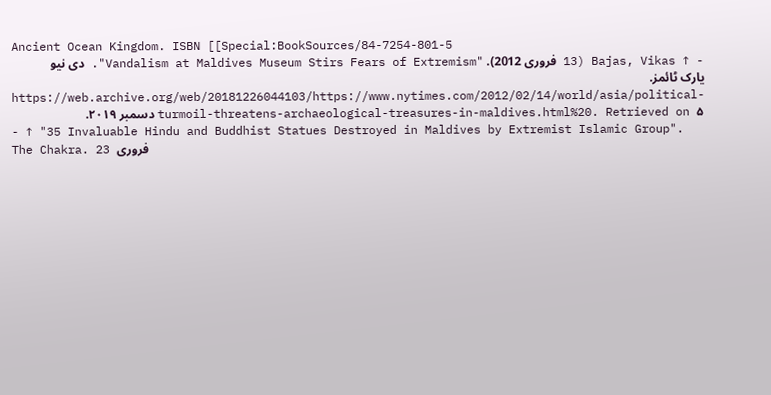Ancient Ocean Kingdom. ISBN [[Special:BookSources/84-7254-801-5
- ↑ Bajas, Vikas (13 فروری 2012). "Vandalism at Maldives Museum Stirs Fears of Extremism". دی نیو یارک ٹائمز. https://web.archive.org/web/20181226044103/https://www.nytimes.com/2012/02/14/world/asia/political-turmoil-threatens-archaeological-treasures-in-maldives.html%20. Retrieved on ۵ دسمبر ۲۰۱۹.
- ↑ "35 Invaluable Hindu and Buddhist Statues Destroyed in Maldives by Extremist Islamic Group". The Chakra. 23 فروری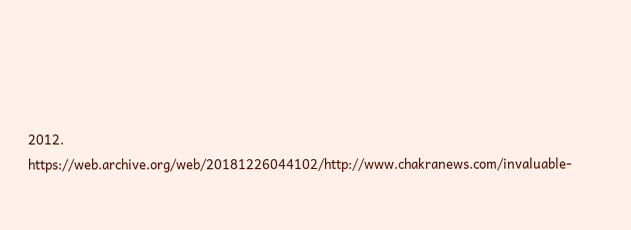2012. https://web.archive.org/web/20181226044102/http://www.chakranews.com/invaluable-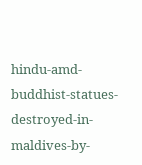hindu-amd-buddhist-statues-destroyed-in-maldives-by-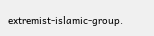extremist-islamic-group.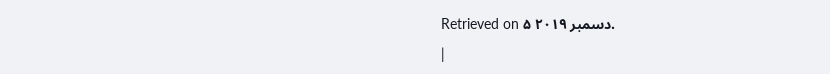Retrieved on ۵ دسمبر ۲۰۱۹.
|